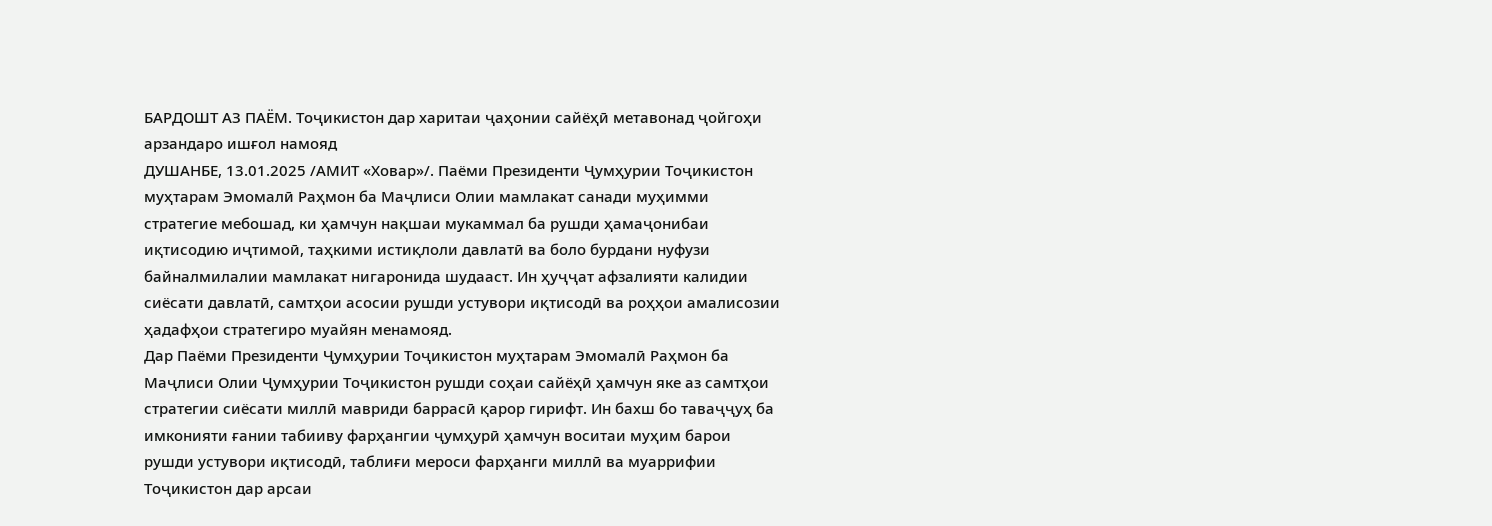БАРДОШТ АЗ ПАЁМ. Тоҷикистон дар харитаи ҷаҳонии сайёҳӣ метавонад ҷойгоҳи арзандаро ишғол намояд
ДУШАНБЕ, 13.01.2025 /АМИТ «Ховар»/. Паёми Президенти Ҷумҳурии Тоҷикистон муҳтарам Эмомалӣ Раҳмон ба Маҷлиси Олии мамлакат санади муҳимми стратегие мебошад, ки ҳамчун нақшаи мукаммал ба рушди ҳамаҷонибаи иқтисодию иҷтимоӣ, таҳкими истиқлоли давлатӣ ва боло бурдани нуфузи байналмилалии мамлакат нигаронида шудааст. Ин ҳуҷҷат афзалияти калидии сиёсати давлатӣ, самтҳои асосии рушди устувори иқтисодӣ ва роҳҳои амалисозии ҳадафҳои стратегиро муайян менамояд.
Дар Паёми Президенти Ҷумҳурии Тоҷикистон муҳтарам Эмомалӣ Раҳмон ба Маҷлиси Олии Ҷумҳурии Тоҷикистон рушди соҳаи сайёҳӣ ҳамчун яке аз самтҳои стратегии сиёсати миллӣ мавриди баррасӣ қарор гирифт. Ин бахш бо таваҷҷуҳ ба имконияти ғании табииву фарҳангии ҷумҳурӣ ҳамчун воситаи муҳим барои рушди устувори иқтисодӣ, таблиғи мероси фарҳанги миллӣ ва муаррифии Тоҷикистон дар арсаи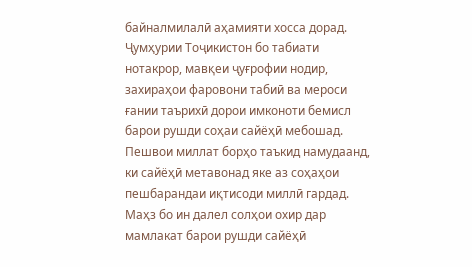байналмилалӣ аҳамияти хосса дорад.
Ҷумҳурии Тоҷикистон бо табиати нотакрор, мавқеи ҷуғрофии нодир, захираҳои фаровони табиӣ ва мероси ғании таърихӣ дорои имконоти бемисл барои рушди соҳаи сайёҳӣ мебошад. Пешвои миллат борҳо таъкид намудаанд, ки сайёҳӣ метавонад яке аз соҳаҳои пешбарандаи иқтисоди миллӣ гардад.
Маҳз бо ин далел солҳои охир дар мамлакат барои рушди сайёҳӣ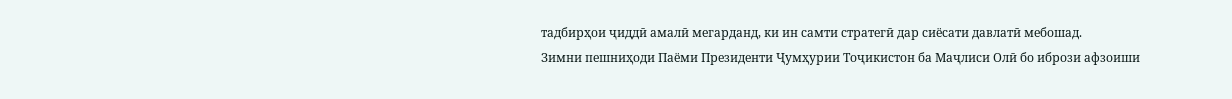тадбирҳои ҷиддӣ амалӣ мегарданд, ки ин самти стратегӣ дар сиёсати давлатӣ мебошад.
Зимни пешниҳоди Паёми Президенти Ҷумҳурии Тоҷикистон ба Маҷлиси Олӣ бо ибрози афзоиши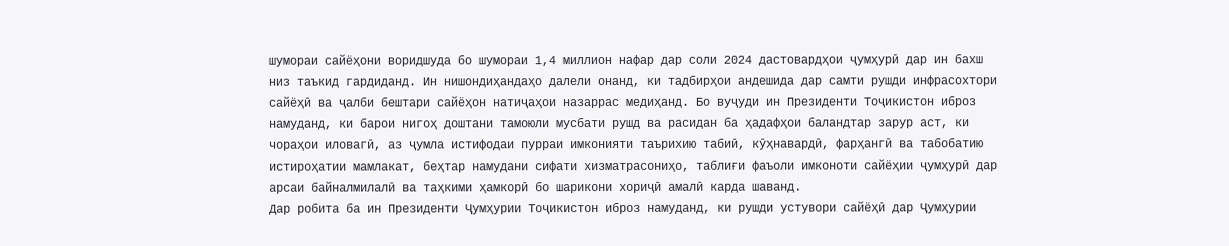шумораи сайёҳони воридшуда бо шумораи 1,4 миллион нафар дар соли 2024 дастовардҳои ҷумҳурӣ дар ин бахш низ таъкид гардиданд. Ин нишондиҳандаҳо далели онанд, ки тадбирҳои андешида дар самти рушди инфрасохтори сайёҳӣ ва ҷалби бештари сайёҳон натиҷаҳои назаррас медиҳанд. Бо вуҷуди ин Президенти Тоҷикистон иброз намуданд, ки барои нигоҳ доштани тамоюли мусбати рушд ва расидан ба ҳадафҳои баландтар зарур аст, ки чораҳои иловагӣ, аз ҷумла истифодаи пурраи имконияти таърихию табиӣ, кӯҳнавардӣ, фарҳангӣ ва табобатию истироҳатии мамлакат, беҳтар намудани сифати хизматрасониҳо, таблиғи фаъоли имконоти сайёҳии ҷумҳурӣ дар арсаи байналмилалӣ ва таҳкими ҳамкорӣ бо шарикони хориҷӣ амалӣ карда шаванд.
Дар робита ба ин Президенти Ҷумҳурии Тоҷикистон иброз намуданд, ки рушди устувори сайёҳӣ дар Ҷумҳурии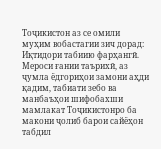Тоҷикистон аз се омили муҳим вобастагии зич дорад:
Иқтидори табиию фарҳангӣ. Мероси ғании таърихӣ, аз ҷумла ёдгориҳои замони аҳди қадим, табиати зебо ва манбаъҳои шифобахши мамлакат Тоҷикистонро ба макони ҷолиб барои сайёҳон табдил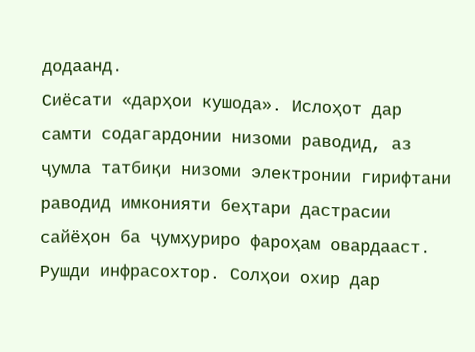додаанд.
Сиёсати «дарҳои кушода». Ислоҳот дар самти содагардонии низоми раводид, аз ҷумла татбиқи низоми электронии гирифтани раводид имконияти беҳтари дастрасии сайёҳон ба ҷумҳуриро фароҳам овардааст.
Рушди инфрасохтор. Солҳои охир дар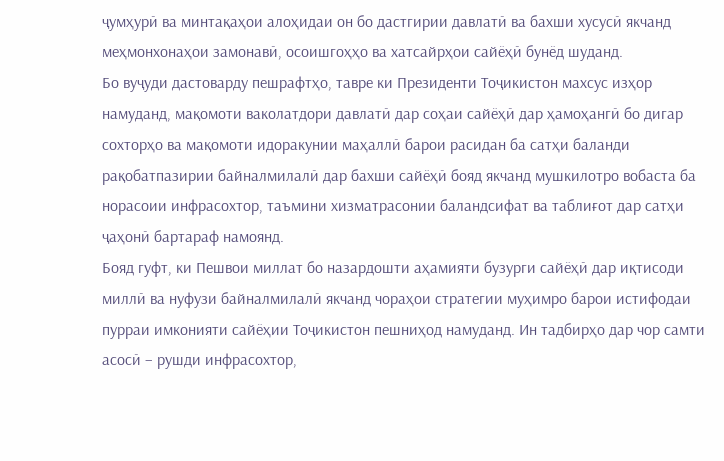ҷумҳурӣ ва минтақаҳои алоҳидаи он бо дастгирии давлатӣ ва бахши хусусӣ якчанд меҳмонхонаҳои замонавӣ, осоишгоҳҳо ва хатсайрҳои сайёҳӣ бунёд шуданд.
Бо вуҷуди дастоварду пешрафтҳо, тавре ки Президенти Тоҷикистон махсус изҳор намуданд, мақомоти ваколатдори давлатӣ дар соҳаи сайёҳӣ дар ҳамоҳангӣ бо дигар сохторҳо ва мақомоти идоракунии маҳаллӣ барои расидан ба сатҳи баланди рақобатпазирии байналмилалӣ дар бахши сайёҳӣ бояд якчанд мушкилотро вобаста ба норасоии инфрасохтор, таъмини хизматрасонии баландсифат ва таблиғот дар сатҳи ҷаҳонӣ бартараф намоянд.
Бояд гуфт, ки Пешвои миллат бо назардошти аҳамияти бузурги сайёҳӣ дар иқтисоди миллӣ ва нуфузи байналмилалӣ якчанд чораҳои стратегии муҳимро барои истифодаи пурраи имконияти сайёҳии Тоҷикистон пешниҳод намуданд. Ин тадбирҳо дар чор самти асосӣ – рушди инфрасохтор,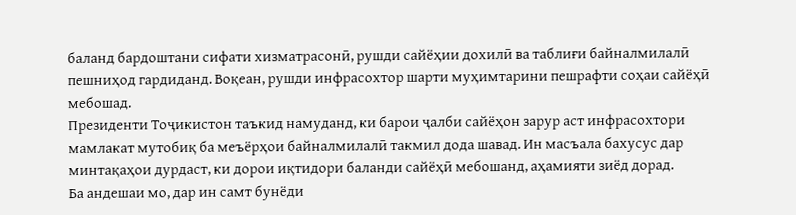баланд бардоштани сифати хизматрасонӣ, рушди сайёҳии дохилӣ ва таблиғи байналмилалӣ пешниҳод гардиданд. Воқеан, рушди инфрасохтор шарти муҳимтарини пешрафти соҳаи сайёҳӣ мебошад.
Президенти Тоҷикистон таъкид намуданд, ки барои ҷалби сайёҳон зарур аст инфрасохтори мамлакат мутобиқ ба меъёрҳои байналмилалӣ такмил дода шавад. Ин масъала бахусус дар минтақаҳои дурдаст, ки дорои иқтидори баланди сайёҳӣ мебошанд, аҳамияти зиёд дорад.
Ба андешаи мо, дар ин самт бунёди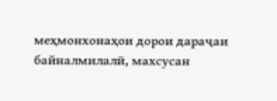меҳмонхонаҳои дорои дараҷаи байналмилалӣ, махсусан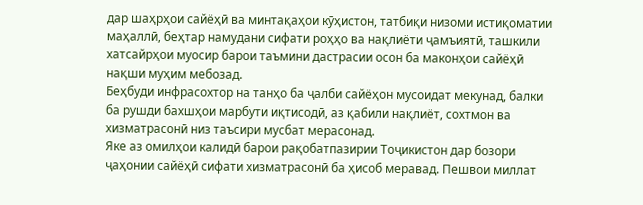дар шаҳрҳои сайёҳӣ ва минтақаҳои кӯҳистон, татбиқи низоми истиқоматии маҳаллӣ, беҳтар намудани сифати роҳҳо ва нақлиёти ҷамъиятӣ, ташкили хатсайрҳои муосир барои таъмини дастрасии осон ба маконҳои сайёҳӣ нақши муҳим мебозад.
Беҳбуди инфрасохтор на танҳо ба ҷалби сайёҳон мусоидат мекунад, балки ба рушди бахшҳои марбути иқтисодӣ, аз қабили нақлиёт, сохтмон ва хизматрасонӣ низ таъсири мусбат мерасонад.
Яке аз омилҳои калидӣ барои рақобатпазирии Тоҷикистон дар бозори ҷаҳонии сайёҳӣ сифати хизматрасонӣ ба ҳисоб меравад. Пешвои миллат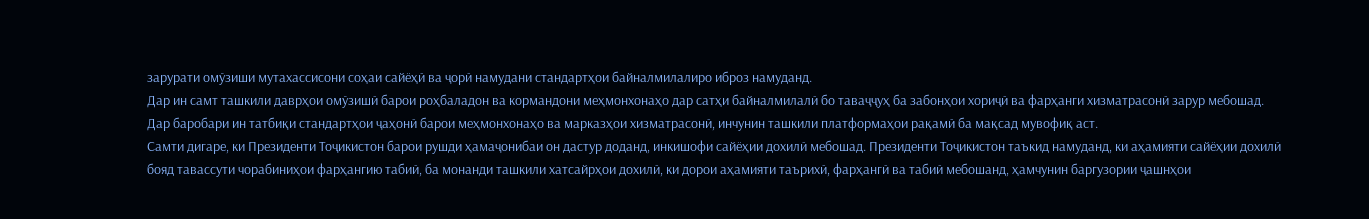зарурати омӯзиши мутахассисони соҳаи сайёҳӣ ва ҷорӣ намудани стандартҳои байналмилалиро иброз намуданд.
Дар ин самт ташкили даврҳои омӯзишӣ барои роҳбаладон ва кормандони меҳмонхонаҳо дар сатҳи байналмилалӣ бо таваҷҷуҳ ба забонҳои хориҷӣ ва фарҳанги хизматрасонӣ зарур мебошад. Дар баробари ин татбиқи стандартҳои ҷаҳонӣ барои меҳмонхонаҳо ва марказҳои хизматрасонӣ, инчунин ташкили платформаҳои рақамӣ ба мақсад мувофиқ аст.
Самти дигаре, ки Президенти Тоҷикистон барои рушди ҳамаҷонибаи он дастур доданд, инкишофи сайёҳии дохилӣ мебошад. Президенти Тоҷикистон таъкид намуданд, ки аҳамияти сайёҳии дохилӣ бояд тавассути чорабиниҳои фарҳангию табиӣ, ба монанди ташкили хатсайрҳои дохилӣ, ки дорои аҳамияти таърихӣ, фарҳангӣ ва табиӣ мебошанд, ҳамчунин баргузории ҷашнҳои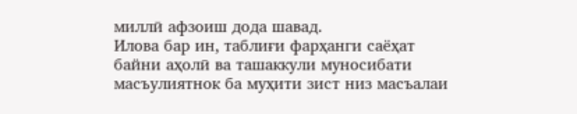миллӣ афзоиш дода шавад.
Илова бар ин, таблиғи фарҳанги саёҳат байни аҳолӣ ва ташаккули муносибати масъулиятнок ба муҳити зист низ масъалаи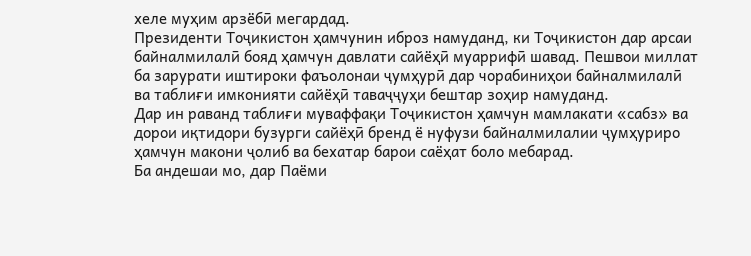хеле муҳим арзёбӣ мегардад.
Президенти Тоҷикистон ҳамчунин иброз намуданд, ки Тоҷикистон дар арсаи байналмилалӣ бояд ҳамчун давлати сайёҳӣ муаррифӣ шавад. Пешвои миллат ба зарурати иштироки фаъолонаи ҷумҳурӣ дар чорабиниҳои байналмилалӣ ва таблиғи имконияти сайёҳӣ таваҷҷуҳи бештар зоҳир намуданд.
Дар ин раванд таблиғи муваффақи Тоҷикистон ҳамчун мамлакати «сабз» ва дорои иқтидори бузурги сайёҳӣ бренд ё нуфузи байналмилалии ҷумҳуриро ҳамчун макони ҷолиб ва бехатар барои саёҳат боло мебарад.
Ба андешаи мо, дар Паёми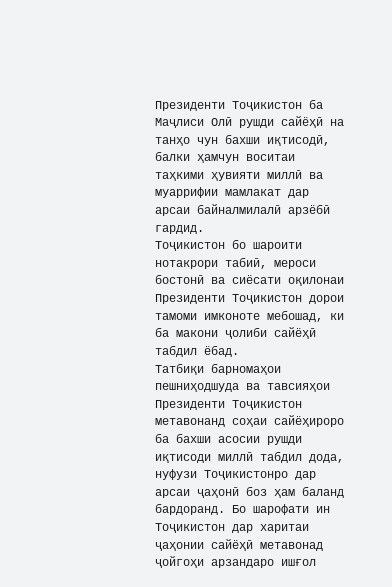Президенти Тоҷикистон ба Маҷлиси Олӣ рушди сайёҳӣ на танҳо чун бахши иқтисодӣ, балки ҳамчун воситаи таҳкими ҳувияти миллӣ ва муаррифии мамлакат дар арсаи байналмилалӣ арзёбӣ гардид.
Тоҷикистон бо шароити нотакрори табиӣ, мероси бостонӣ ва сиёсати оқилонаи Президенти Тоҷикистон дорои тамоми имконоте мебошад, ки ба макони ҷолиби сайёҳӣ табдил ёбад.
Татбиқи барномаҳои пешниҳодшуда ва тавсияҳои Президенти Тоҷикистон метавонанд соҳаи сайёҳироро ба бахши асосии рушди иқтисоди миллӣ табдил дода, нуфузи Тоҷикистонро дар арсаи ҷаҳонӣ боз ҳам баланд бардоранд. Бо шарофати ин Тоҷикистон дар харитаи ҷаҳонии сайёҳӣ метавонад ҷойгоҳи арзандаро ишғол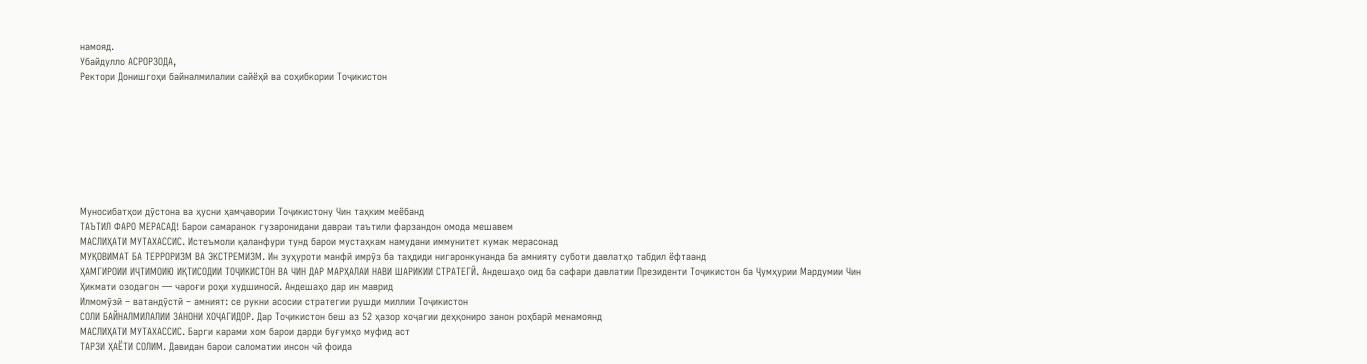намояд.
Убайдулло АСРОРЗОДА,
Ректори Донишгоҳи байналмилалии сайёҳӣ ва соҳибкории Тоҷикистон








Муносибатҳои дӯстона ва ҳусни ҳамҷавории Тоҷикистону Чин таҳким меёбанд
ТАЪТИЛ ФАРО МЕРАСАД! Барои самаранок гузаронидани давраи таътили фарзандон омода мешавем
МАСЛИҲАТИ МУТАХАССИС. Истеъмоли қаланфури тунд барои мустаҳкам намудани иммунитет кумак мерасонад
МУҚОВИМАТ БА ТЕРРОРИЗМ ВА ЭКСТРЕМИЗМ. Ин зуҳуроти манфӣ имрӯз ба таҳдиди нигаронкунанда ба амнияту суботи давлатҳо табдил ёфтаанд
ҲАМГИРОИИ ИҶТИМОИЮ ИҚТИСОДИИ ТОҶИКИСТОН ВА ЧИН ДАР МАРҲАЛАИ НАВИ ШАРИКИИ СТРАТЕГӢ. Андешаҳо оид ба сафари давлатии Президенти Тоҷикистон ба Ҷумҳурии Мардумии Чин
Ҳикмати озодагон — чароғи роҳи худшиносӣ. Андешаҳо дар ин маврид
Илмомӯзӣ – ватандӯстӣ – амният: се рукни асосии стратегии рушди миллии Тоҷикистон
СОЛИ БАЙНАЛМИЛАЛИИ ЗАНОНИ ХОҶАГИДОР. Дар Тоҷикистон беш аз 52 ҳазор хоҷагии деҳқониро занон роҳбарӣ менамоянд
МАСЛИҲАТИ МУТАХАССИС. Барги карами хом барои дарди буғумҳо муфид аст
ТАРЗИ ҲАЁТИ СОЛИМ. Давидан барои саломатии инсон чӣ фоида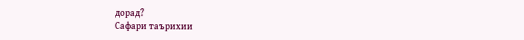дорад?
Сафари таърихии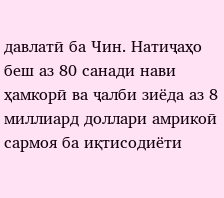давлатӣ ба Чин. Натиҷаҳо беш аз 80 санади нави ҳамкорӣ ва ҷалби зиёда аз 8 миллиард доллари амрикоӣ сармоя ба иқтисодиёти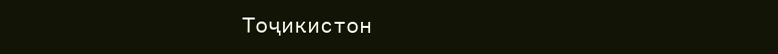Тоҷикистон